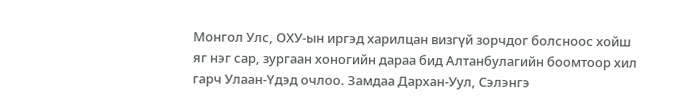Монгол Улс, ОХУ-ын иргэд харилцан визгүй зорчдог болсноос хойш яг нэг сар, зургаан хоногийн дараа бид Алтанбулагийн боомтоор хил гарч Улаан-Үдэд очлоо. Замдаа Дархан-Уул, Сэлэнгэ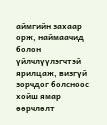аймгийн захаар орж, наймаачид болон үйлчлүүлэгчтэй ярилцаж, визгүй зорчдог болсноос хойш ямар өөрчлөлт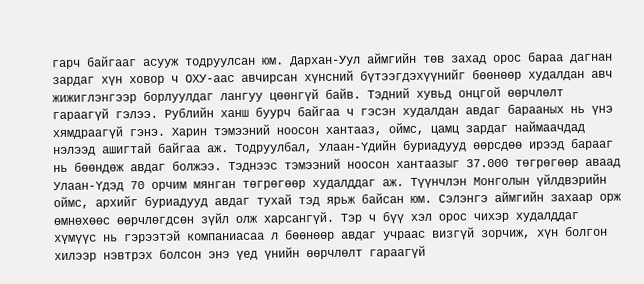гарч байгааг асууж тодруулсан юм. Дархан-Уул аймгийн төв захад орос бараа дагнан зардаг хүн ховор ч ОХУ-аас авчирсан хүнсний бүтээгдэхүүнийг бөөнөөр худалдан авч жижиглэнгээр борлуулдаг лангуу цөөнгүй байв. Тэдний хувьд онцгой өөрчлөлт гараагүй гэлээ. Рублийн ханш буурч байгаа ч гэсэн худалдан авдаг барааных нь үнэ хямдраагүй гэнэ. Харин тэмээний ноосон хантааз, оймс, цамц зардаг наймаачдад нэлээд ашигтай байгаа аж. Тодруулбал, Улаан-Үдийн буриадууд өөрсдөө ирээд барааг нь бөөндөж авдаг болжээ. Тэднээс тэмээний ноосон хантаазыг 37.000 төгрөгөөр аваад Улаан-Үдэд 70 орчим мянган төгрөгөөр худалддаг аж. Түүнчлэн Монголын үйлдвэрийн оймс, архийг буриадууд авдаг тухай тэд ярьж байсан юм. Сэлэнгэ аймгийн захаар орж өмнөхөөс өөрчлөгдсөн зүйл олж харсангүй. Тэр ч бүү хэл орос чихэр худалддаг хүмүүс нь гэрээтэй компаниасаа л бөөнөөр авдаг учраас визгүй зорчиж, хүн болгон хилээр нэвтрэх болсон энэ үед үнийн өөрчлөлт гараагүй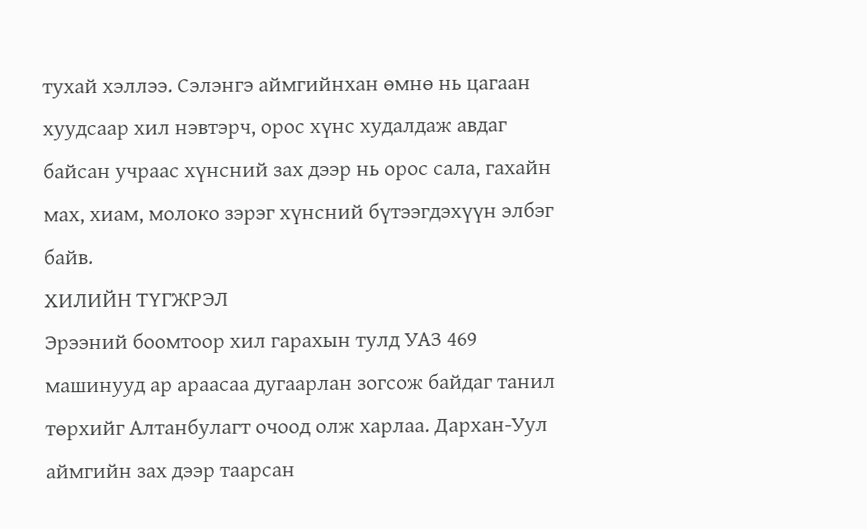тухай хэллээ. Сэлэнгэ аймгийнхан өмнө нь цагаан хуудсаар хил нэвтэрч, орос хүнс худалдаж авдаг байсан учраас хүнсний зах дээр нь орос сала, гахайн мах, хиам, молоко зэрэг хүнсний бүтээгдэхүүн элбэг байв.
ХИЛИЙН ТҮГЖРЭЛ
Эрээний боомтоор хил гарахын тулд УАЗ 469 машинууд ар араасаа дугаарлан зогсож байдаг танил төрхийг Алтанбулагт очоод олж харлаа. Дархан-Уул аймгийн зах дээр таарсан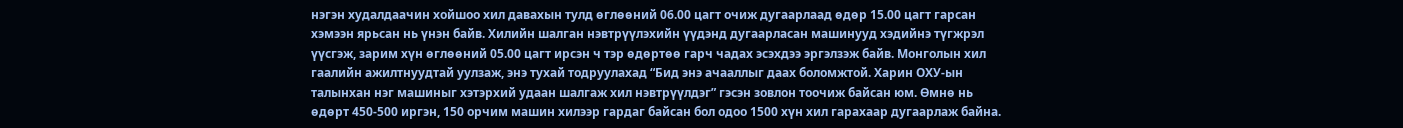нэгэн худалдаачин хойшоо хил давахын тулд өглөөний 06.00 цагт очиж дугаарлаад өдөр 15.00 цагт гарсан хэмээн ярьсан нь үнэн байв. Хилийн шалган нэвтрүүлэхийн үүдэнд дугаарласан машинууд хэдийнэ түгжрэл үүсгэж, зарим хүн өглөөний 05.00 цагт ирсэн ч тэр өдөртөө гарч чадах эсэхдээ эргэлзэж байв. Монголын хил гаалийн ажилтнуудтай уулзаж, энэ тухай тодруулахад “Бид энэ ачааллыг даах боломжтой. Харин ОХУ-ын талынхан нэг машиныг хэтэрхий удаан шалгаж хил нэвтрүүлдэг” гэсэн зовлон тоочиж байсан юм. Өмнө нь өдөрт 450-500 иргэн, 150 орчим машин хилээр гардаг байсан бол одоо 1500 хүн хил гарахаар дугаарлаж байна.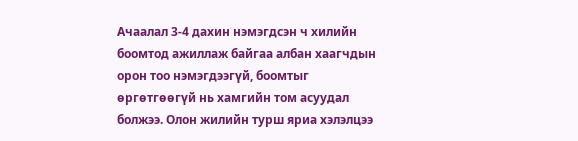Ачаалал 3-4 дахин нэмэгдсэн ч хилийн боомтод ажиллаж байгаа албан хаагчдын орон тоо нэмэгдээгүй, боомтыг өргөтгөөгүй нь хамгийн том асуудал болжээ. Олон жилийн турш яриа хэлэлцээ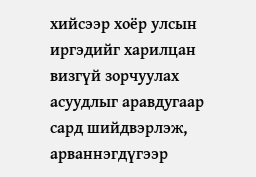хийсээр хоёр улсын иргэдийг харилцан визгүй зорчуулах асуудлыг аравдугаар сард шийдвэрлэж, арваннэгдүгээр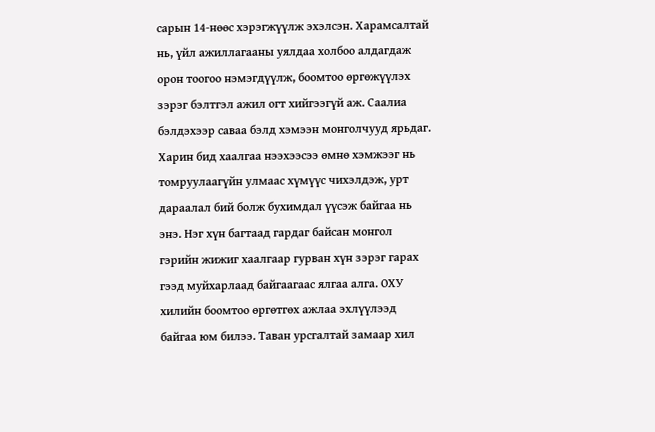сарын 14-нөөс хэрэгжүүлж эхэлсэн. Харамсалтай нь, үйл ажиллагааны уялдаа холбоо алдагдаж орон тоогоо нэмэгдүүлж, боомтоо өргөжүүлэх зэрэг бэлтгэл ажил огт хийгээгүй аж. Саалиа бэлдэхээр саваа бэлд хэмээн монголчууд ярьдаг. Харин бид хаалгаа нээхээсээ өмнө хэмжээг нь томруулаагүйн улмаас хүмүүс чихэлдэж, урт дараалал бий болж бухимдал үүсэж байгаа нь энэ. Нэг хүн багтаад гардаг байсан монгол гэрийн жижиг хаалгаар гурван хүн зэрэг гарах гээд муйхарлаад байгаагаас ялгаа алга. ОХУ хилийн боомтоо өргөтгөх ажлаа эхлүүлээд байгаа юм билээ. Таван урсгалтай замаар хил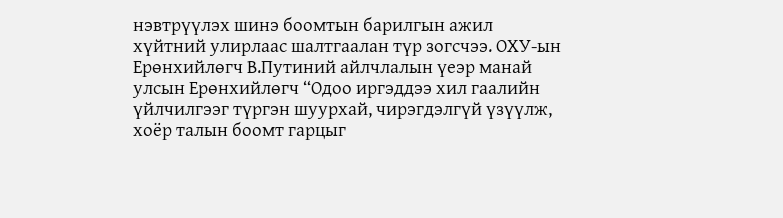нэвтрүүлэх шинэ боомтын барилгын ажил хүйтний улирлаас шалтгаалан түр зогсчээ. ОХУ-ын Ерөнхийлөгч В.Путиний айлчлалын үеэр манай улсын Ерөнхийлөгч “Одоо иргэддээ хил гаалийн үйлчилгээг түргэн шуурхай, чирэгдэлгүй үзүүлж, хоёр талын боомт гарцыг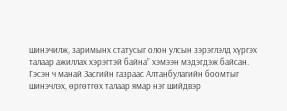шинэчилж, заримынх статусыг олон улсын зэрэглэлд хүргэх талаар ажиллах хэрэгтэй байна” хэмээн мэдэгдэж байсан. Гэсэн ч манай Засгийн газраас Алтанбулагийн боомтыг шинэчлэх, өргөтгөх талаар ямар нэг шийдвэр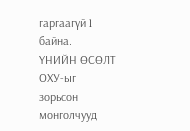гаргаагүй l байна.
ҮНИЙН ӨСӨЛТ
ОХУ-ыг зорьсон монголчууд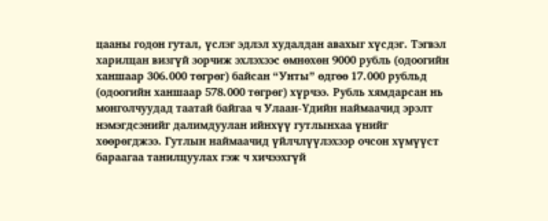цааны годон гутал, үслэг эдлэл худалдан авахыг хүсдэг. Тэгвэл харилцан визгүй зорчиж эхлэхээс өмнөхөн 9000 рубль (одоогийн ханшаар 306.000 төгрөг) байсан “Унты” өдгөө 17.000 рубльд (одоогийн ханшаар 578.000 төгрөг) хүрчээ. Рубль хямдарсан нь монголчуудад таатай байгаа ч Улаан-Үдийн наймаачид эрэлт нэмэгдсэнийг далимдуулан ийнхүү гутлынхаа үнийг хөөрөгджээ. Гутлын наймаачид үйлчлүүлэхээр очсон хүмүүст бараагаа танилцуулах гэж ч хичээхгүй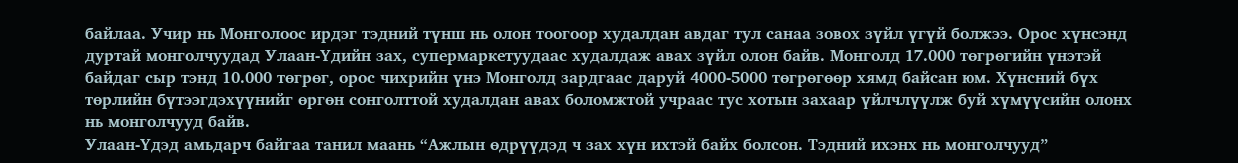байлаа. Учир нь Монголоос ирдэг тэдний түнш нь олон тоогоор худалдан авдаг тул санаа зовох зүйл үгүй болжээ. Орос хүнсэнд дуртай монголчуудад Улаан-Үдийн зах, супермаркетуудаас худалдаж авах зүйл олон байв. Монголд 17.000 төгрөгийн үнэтэй байдаг сыр тэнд 10.000 төгрөг, орос чихрийн үнэ Монголд зардгаас даруй 4000-5000 төгрөгөөр хямд байсан юм. Хүнсний бүх төрлийн бүтээгдэхүүнийг өргөн сонголттой худалдан авах боломжтой учраас тус хотын захаар үйлчлүүлж буй хүмүүсийн олонх нь монголчууд байв.
Улаан-Үдэд амьдарч байгаа танил маань “Ажлын өдрүүдэд ч зах хүн ихтэй байх болсон. Тэдний ихэнх нь монголчууд”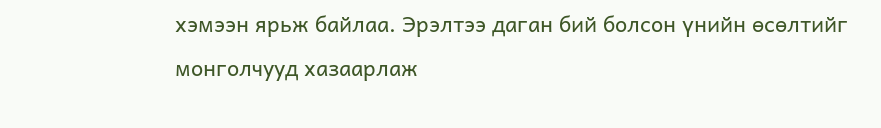хэмээн ярьж байлаа. Эрэлтээ даган бий болсон үнийн өсөлтийг монголчууд хазаарлаж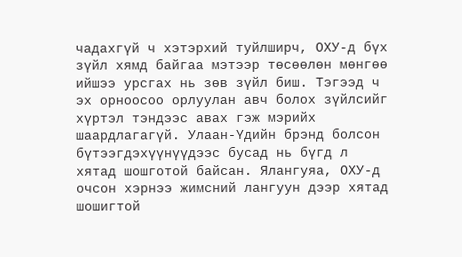чадахгүй ч хэтэрхий туйлширч, ОХУ-д бүх зүйл хямд байгаа мэтээр төсөөлөн мөнгөө ийшээ урсгах нь зөв зүйл биш. Тэгээд ч эх орноосоо орлуулан авч болох зүйлсийг хүртэл тэндээс авах гэж мэрийх шаардлагагүй. Улаан-Үдийн брэнд болсон бүтээгдэхүүнүүдээс бусад нь бүгд л хятад шошготой байсан. Ялангуяа, ОХУ-д очсон хэрнээ жимсний лангуун дээр хятад шошигтой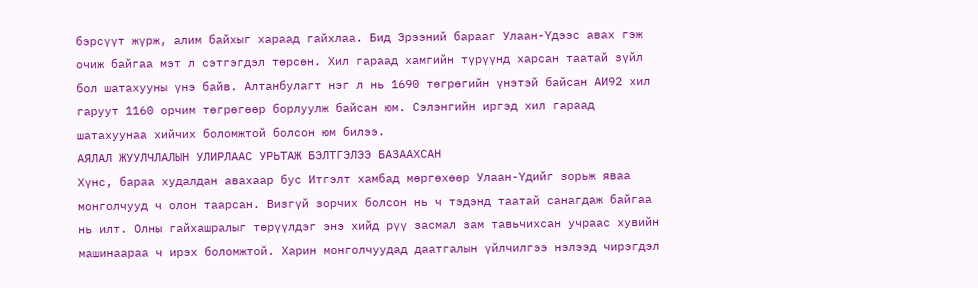бэрсүүт жүрж, алим байхыг хараад гайхлаа. Бид Эрээний барааг Улаан-Үдээс авах гэж очиж байгаа мэт л сэтгэгдэл төрсөн. Хил гараад хамгийн түрүүнд харсан таатай зүйл бол шатахууны үнэ байв. Алтанбулагт нэг л нь 1690 төгрөгийн үнэтэй байсан АИ92 хил гаруут 1160 орчим төгрөгөөр борлуулж байсан юм. Сэлэнгийн иргэд хил гараад шатахуунаа хийчих боломжтой болсон юм билээ.
АЯЛАЛ ЖУУЛЧЛАЛЫН УЛИРЛААС УРЬТАЖ БЭЛТГЭЛЭЭ БАЗААХСАН
Хүнс, бараа худалдан авахаар бус Итгэлт хамбад мөргөхөөр Улаан-Үдийг зорьж яваа монголчууд ч олон таарсан. Визгүй зорчих болсон нь ч тэдэнд таатай санагдаж байгаа нь илт. Олны гайхашралыг төрүүлдэг энэ хийд рүү засмал зам тавьчихсан учраас хувийн машинаараа ч ирэх боломжтой. Харин монголчуудад даатгалын үйлчилгээ нэлээд чирэгдэл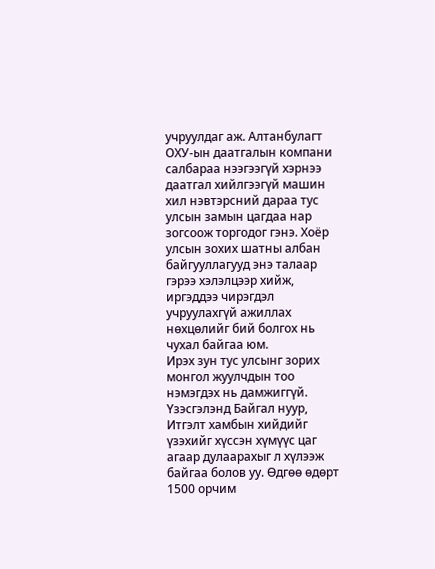учруулдаг аж. Алтанбулагт ОХУ-ын даатгалын компани салбараа нээгээгүй хэрнээ даатгал хийлгээгүй машин хил нэвтэрсний дараа тус улсын замын цагдаа нар зогсоож торгодог гэнэ. Хоёр улсын зохих шатны албан байгууллагууд энэ талаар гэрээ хэлэлцээр хийж, иргэддээ чирэгдэл учруулахгүй ажиллах нөхцөлийг бий болгох нь чухал байгаа юм.
Ирэх зун тус улсынг зорих монгол жуулчдын тоо нэмэгдэх нь дамжиггүй. Үзэсгэлэнд Байгал нуур, Итгэлт хамбын хийдийг үзэхийг хүссэн хүмүүс цаг агаар дулаарахыг л хүлээж байгаа болов уу. Өдгөө өдөрт 1500 орчим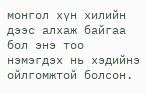монгол хүн хилийн дээс алхаж байгаа бол энэ тоо нэмэгдэх нь хэдийнэ ойлгомжтой болсон.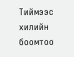Тиймээс хилийн боомтоо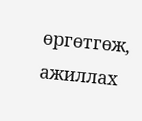өргөтгөж, ажиллах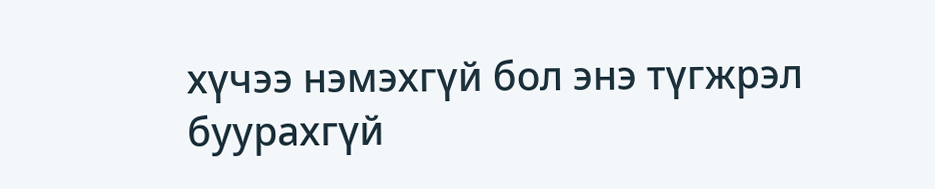хүчээ нэмэхгүй бол энэ түгжрэл буурахгүй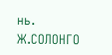нь.
Ж.СОЛОНГО